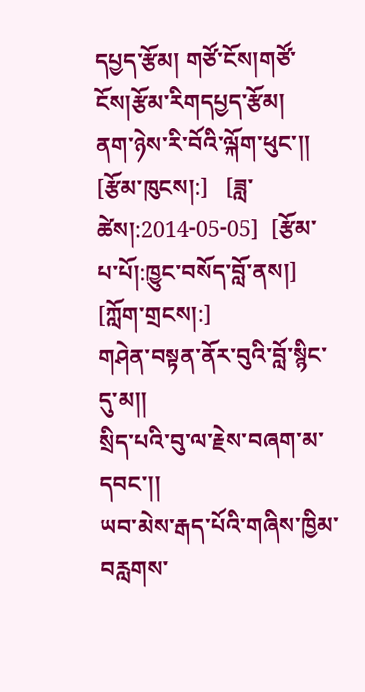དཔྱད་རྩོམ། གཙོ་ངོས།གཙོ་ངོས།རྩོམ་རིགདཔྱད་རྩོམ།
ནག་ཉེས་རི་བོའི་ལྐོག་ཕུང་།།
[རྩོམ་ཁུངས།:]   [ཟླ་ཚེས།:2014-05-05]  [རྩོམ་པ་པོ།:ཁྱུང་བསོད་བློ་ནས།]  [ཀློག་གྲངས།:]
གཤེན་བསྟན་ནོར་བུའི་བློ་སྙིང་དུ་མ།།
སྲིད་པའི་བུ་ལ་རྗེས་བཞག་མ་དབང་།།
ཡབ་མེས་རྒད་པོའི་གཞིས་ཁྱིམ་བརླགས་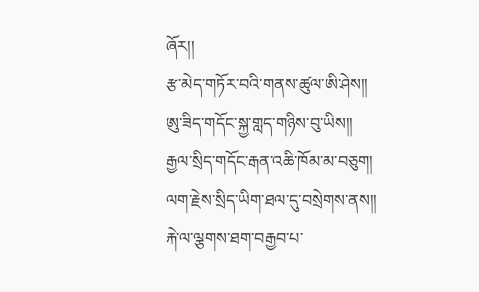ཞོར།།
རྩ་མེད་གཏོར་བའི་གནས་ཚུལ་ཨི་ཤེས།།
ཨུ་ཟིད་གདོང་སྐྱ་གླད་གཉིས་བུ་ཡིས།།
རྒྱལ་སྲིད་གདོང་རྒན་འཆི་ཁོམ་མ་བཅུག།
ལག་རྗེས་སྲིད་ཡིག་ཐལ་དུ་བསྲེགས་ནས།།
རྐེ་ལ་ལྕགས་ཐག་བརྒྱབ་པ་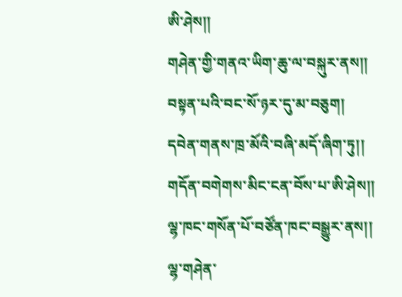ཨི་ཤེས།།
གཤེན་གྱི་གནའ་ཡིག་ཆུ་ལ་བསྐུར་ནས།།
བསྟན་པའི་བང་སོ་ཉར་དུ་མ་བཅུག།
དབེན་གནས་ཁྲ་མོའི་བཞི་མདོ་ཞིག་ཏུ།།
གདོན་བགེགས་མིང་ངན་བོས་པ་ཨི་ཤེས།།
ལྷ་ཁང་གསོན་པོ་བཙོན་ཁང་བསྒྱུར་ནས།།
ལྷ་གཤེན་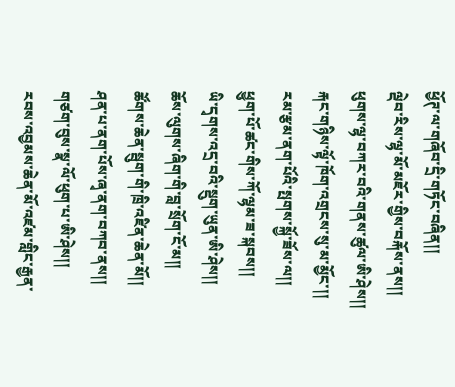ཕྱོཊ་ལ་གཞོབ་དྲི་གཏོང་བཞིན།།
ལྡེབ་རིས་ལྷ་མོ་མཇོར་གྱིས་བརྐོས་ནས།།
ཕུགས་ལྷ་བཀར་བའི་གནས་ཚུལ་ཨི་ཤེས།།
རྐང་གཉིས་ལྟོ་ཁོག་འགྲངས་སུ་མ་མྱོང་།།
རམ་རྩམ་ནག་པོའི་སྤགས་སྐྱོ་ཟོས་ལ།།
ཕྱུག་པོ་ཚང་གིས་ཀོ་ལྷམ་ཟ་སྐབས།།
ཡི་དྭགས་འདྲ་བའི་སྡུག་ཡུན་ཨི་ཤེས།།
ཆོས་ལུགས་ཞིག་གི་བླ་སྲོག་ངོ་མ།།
ཚོགས་ཆེན་སྦུག་གི་ཁྲི་འཛིན་ཆེན་མོ།།
ཤན་པ་ནག་པོས་ཞྭ་ནག་བཀབ་ནས།།
གཙག་བུས་སྣ་ལོ་ཕུག་པ་ཨི་ཤེས།།
རབས་འབྱམས་ཆེན་མོ་འཛམ་གླིང་རྒྱན་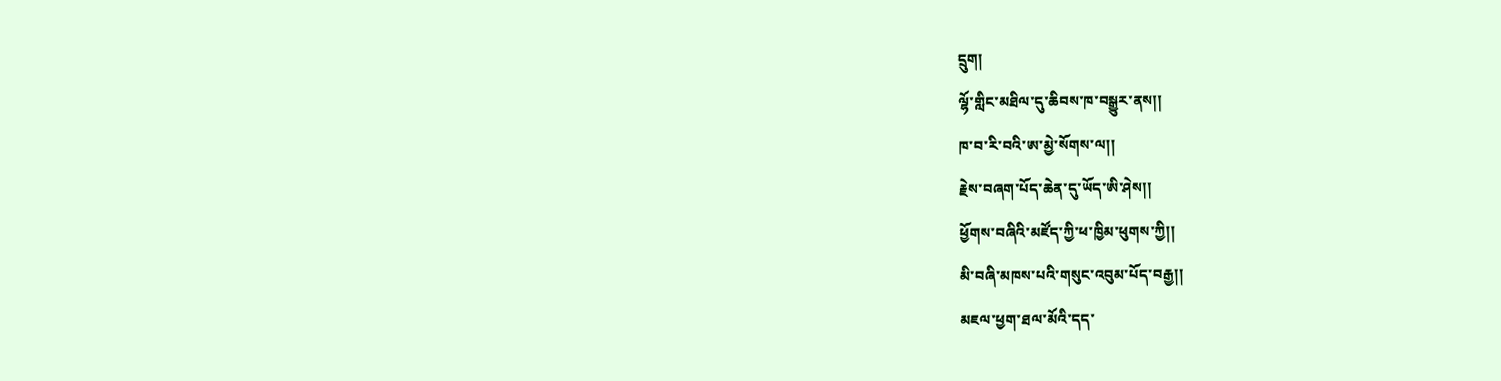དྲུག།
ལྷོ་གླིང་མཐིལ་དུ་ཆིབས་ཁ་བསྒྱུར་ནས།།
ཁ་བ་རི་བའི་ཨ་མྱེ་སོགས་ལ།།
རྗེས་བཞག་པོད་ཆེན་དུ་ཡོད་ཨི་ཤེས།།
ཕྱོགས་བཞིའི་མཛོད་ཀྱི་ཕ་ཁྱིམ་ཕུགས་ཀྱི།།
མི་བཞི་མཁས་པའི་གསུང་འབུམ་པོད་བརྒྱ།།
མཇལ་ཕྱག་ཐལ་མོའི་དད་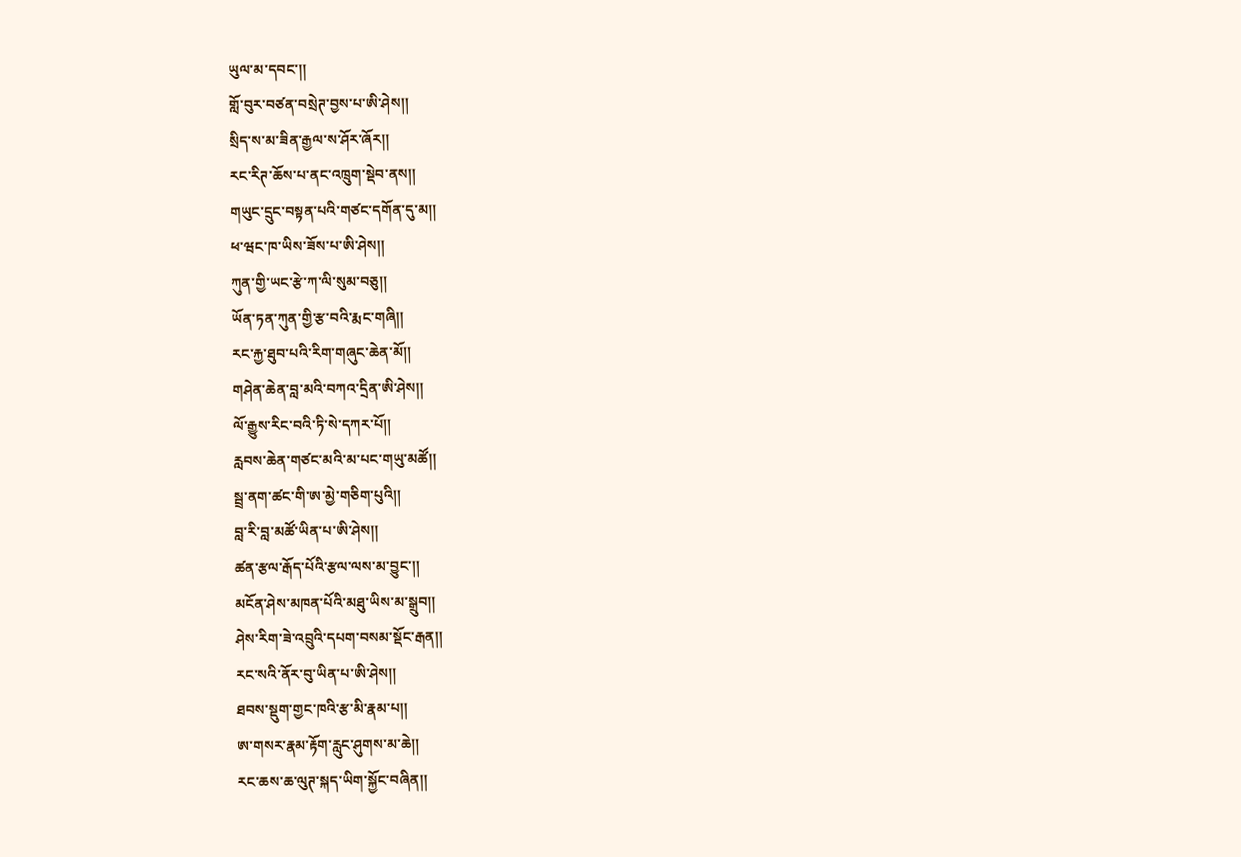ཡུལ་མ་དབང་།།
གློ་བུར་བཙན་བསྲེཊ་བྱས་པ་ཨི་ཤེས།།
སྲིད་ས་མ་ཟིན་རྒྱལ་ས་ཤོར་ཞོར།།
རང་རིཊ་ཆོས་པ་ནང་འཁྲུག་སྡེབ་ནས།།
གཡུང་དྲུང་བསྟན་པའི་གཙང་དགོན་དུ་མ།།
ཕ་ཝང་ཁ་ཡིས་ཟོས་པ་ཨི་ཤེས།།
ཀུན་གྱི་ཡང་རྩེ་ཀ་ལི་སུམ་བཅུ།།
ཡོན་ཏན་ཀུན་གྱི་རྩ་བའི་རྨང་གཞི།།
རང་རྐྱ་ཐུབ་པའི་རིག་གཞུང་ཆེན་མོ།།
གཤེན་ཆེན་བླ་མའི་བཀའ་དྲིན་ཨི་ཤེས།།
ལོ་རྒྱུས་རིང་བའི་ཏི་སེ་དཀར་པོ།།
རླབས་ཆེན་གཙང་མའི་མ་པང་གཡུ་མཚོ།།
སྦྲ་ནག་ཚང་གི་ཨ་མྱེ་གཅིག་པུའི།།
བླ་རི་བླ་མཚོ་ཡིན་པ་ཨི་ཤེས།།
ཚན་རྩལ་རྒོད་པོའི་རྩལ་ལས་མ་བྱུང་།།
མངོན་ཤེས་མཁན་པོའི་མཐུ་ཡིས་མ་སྒྲུབ།།
ཤེས་རིག་ཟེ་འབྲུའི་དཔག་བསམ་སྡོང་རྒན།།
རང་སའི་ནོར་བུ་ཡིན་པ་ཨི་ཤེས།།
ཐབས་སྡུག་གྱང་ཁའི་རྩ་མི་རྣམ་པ།།
ཨ་གསར་རྣམ་རྟོག་རླུང་ཤུགས་མ་ཆེ།།
རང་ཆས་ཆ་ལུཊ་སྐད་ཡིག་སྐྱོང་བཞིན།།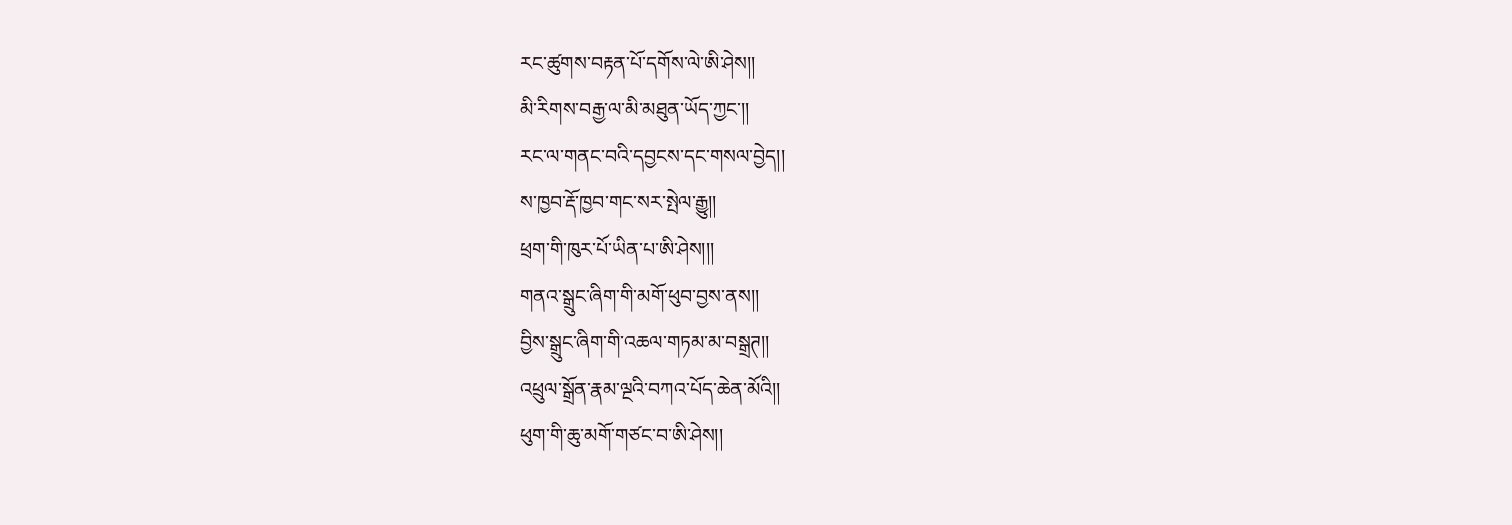རང་ཚུགས་བརྟན་པོ་དགོས་ལེ་ཨི་ཤེས།།
མི་རིགས་བརྒྱ་ལ་མི་མཐུན་ཡོད་ཀྱང་།།
རང་ལ་གནང་བའི་དབྱངས་དང་གསལ་བྱེད།།
ས་ཁྱབ་རྡོ་ཁྱབ་གང་སར་སྤེལ་རྒྱུ།།
ཕྲག་གི་ཁུར་པོ་ཡིན་པ་ཨི་ཤེས།།།
གནའ་སྒྲུང་ཞིག་གི་མགོ་ཕུབ་བྱས་ནས།།
བྱིས་སྒྲུང་ཞིག་གི་འཆལ་གཏམ་མ་བསྒྲཊ།།
འཕྲུལ་སྒྲོན་རྣམ་ལྔའི་བཀའ་པོད་ཆེན་མོའི།།
ཕུག་གི་ཆུ་མགོ་གཙང་བ་ཨི་ཤེས།།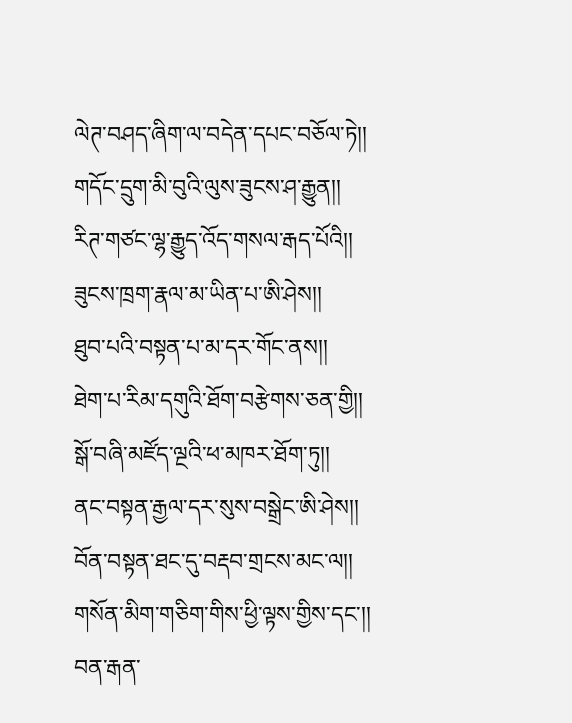ལེཊ་བཤད་ཞིག་ལ་བདེན་དཔང་བཅོལ་ཏེ།།
གདོང་དྲུག་མི་བུའི་ལུས་ཟུངས་ཤ་རྒྱུན།།
རིཊ་གཙང་ལྷ་རྒྱུད་འོད་གསལ་རྒད་པོའི།།
ཟུངས་ཁྲག་རྣལ་མ་ཡིན་པ་ཨི་ཤེས།།
ཐུབ་པའི་བསྟན་པ་མ་དར་གོང་ནས།།
ཐེག་པ་རིམ་དགུའི་ཐོག་བརྩེགས་ཅན་གྱི།།
སྒོ་བཞི་མཛོད་ལྔའི་ཕ་མཁར་ཐོག་ཏུ།།
ནང་བསྟན་རྒྱལ་དར་སུས་བསྒྲེང་ཨི་ཤེས།།
བོན་བསྟན་ཐང་དུ་བརྡབ་གྲངས་མང་ལ།།
གསོན་མིག་གཅིག་གིས་ཕྱི་ལྟས་གྱིས་དང་།།
བན་རྒན་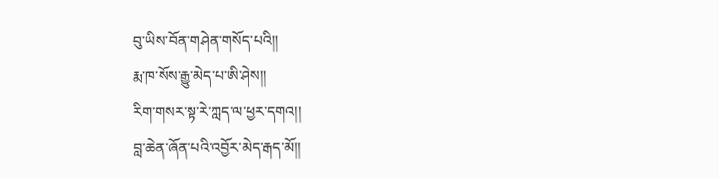བུ་ཡིས་བོན་གཤེན་གསོད་པའི།།
རྨ་ཁ་སོས་རྒྱུ་མེད་པ་ཨི་ཤེས།།
རིག་གསར་སྟ་རེ་ཀླད་ལ་ཕྱར་དགའ།།
བླ་ཆེན་ཞོན་པའི་འབྱོར་མེད་རྒད་མོ།།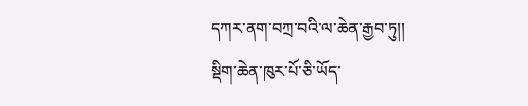དཀར་ནག་བཀྲ་བའི་ལ་ཆེན་རྒྱབ་ཏུ།།
སྡིག་ཆེན་ཁུར་པོ་ཅི་ཡོད་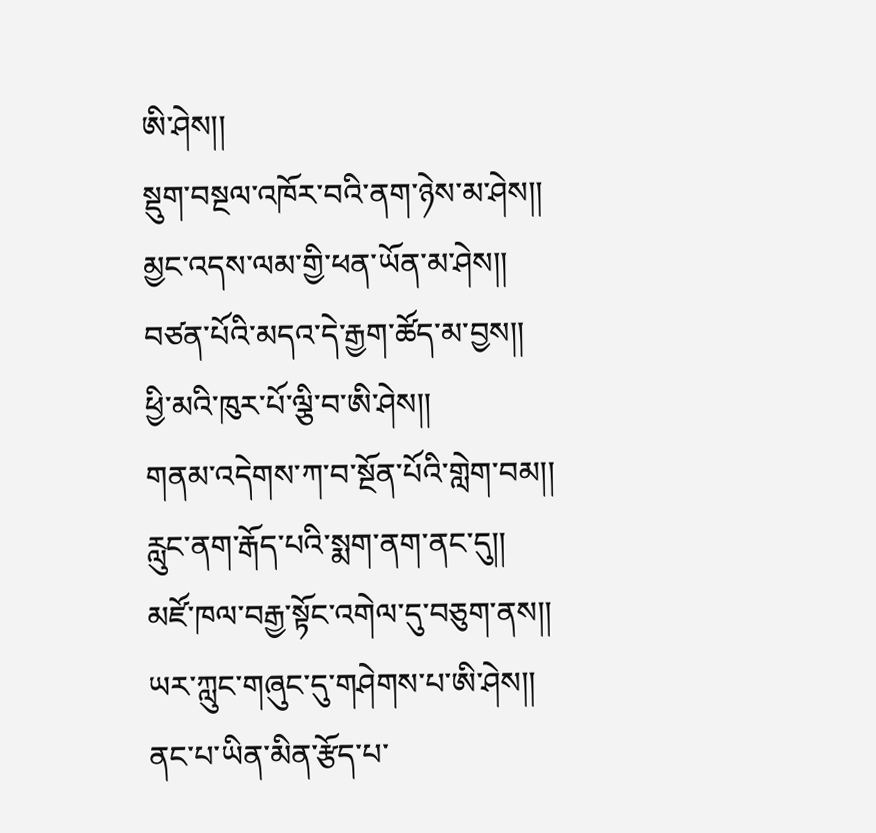ཨི་ཤེས།།
སྡུག་བསྔལ་འཁོར་བའི་ནག་ཉེས་མ་ཤེས།།
མྱང་འདས་ལམ་གྱི་ཕན་ཡོན་མ་ཤེས།།
བཙན་པོའི་མདའ་དེ་རྒྱག་ཚོད་མ་བྱས།།
ཕྱི་མའི་ཁུར་པོ་ལྕི་བ་ཨི་ཤེས།།
གནམ་འདེགས་ཀ་བ་སྔོན་པོའི་གླེག་བམ།།
རླུང་ནག་རྒོད་པའི་སྨག་ནག་ནང་དུ།།
མཛོ་ཁལ་བརྒྱ་སྟོང་འགེལ་དུ་བཅུག་ནས།།
ཡར་ཀླུང་གཞུང་དུ་གཤེགས་པ་ཨི་ཤེས།།
ནང་པ་ཡིན་མིན་རྩོད་པ་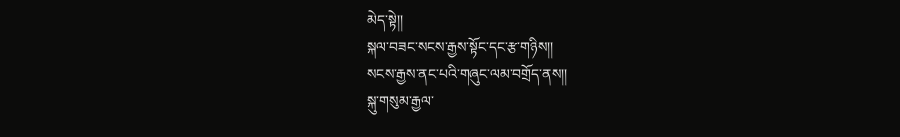མེད་སྟེ།།
སྐལ་བཟང་སངས་རྒྱས་སྟོང་དང་རྩ་གཉིས།།
སངས་རྒྱས་ནང་པའི་གཞུང་ལམ་བགྲོད་ནས།།
སྐུ་གསུམ་རྒྱལ་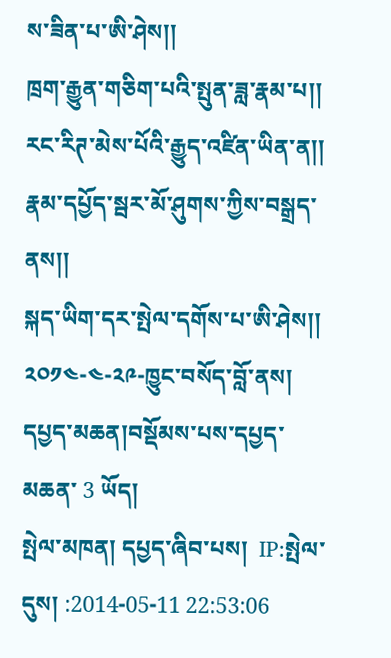ས་ཟིན་པ་ཨི་ཤེས།།
ཁྲག་རྒྱུན་གཅིག་པའི་སྤུན་ཟླ་རྣམ་པ།།
རང་རིཊ་མེས་པོའི་རྒྱུད་འཛིན་ཡིན་ན།།
རྣམ་དཔྱོད་སྦར་མོ་ཤུགས་ཀྱིས་བསྒྲད་ནས།།
སྐད་ཡིག་དར་སྤེལ་དགོས་པ་ཨི་ཤེས།།
༢༠༡༤-༤-༢༩-ཁྱུང་བསོད་བློ་ནས།
དཔྱད་མཆན།བསྡོམས་པས་དཔྱད་མཆན་ 3 ཡོད།
སྤེལ་མཁན། དཔྱད་ཞིབ་པས།  IP:སྤེལ་དུས། :2014-05-11 22:53:06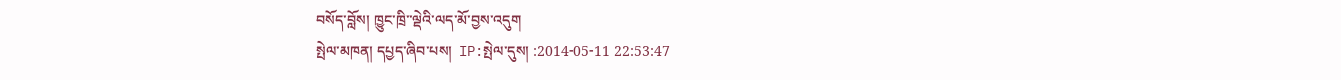བསོད་བློས། ཁྱུང་ཁྲི་་ལྡེའི་ལད་མོ་བྱས་འདུག
སྤེལ་མཁན། དཔྱད་ཞིབ་པས།  IP:སྤེལ་དུས། :2014-05-11 22:53:47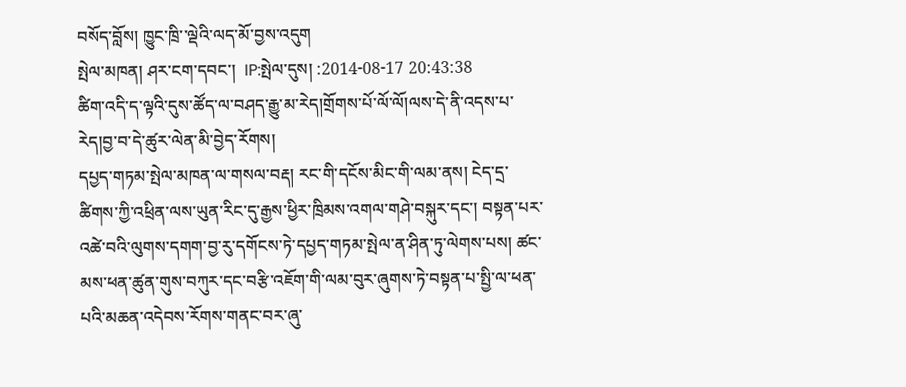བསོད་བློས། ཁྱུང་ཁྲི་་ལྡེའི་ལད་མོ་བྱས་འདུག
སྤེལ་མཁན། ཤར་ངག་དབང་།  IP:སྤེལ་དུས། :2014-08-17 20:43:38
ཚིག་འདི་ད་ལྟའི་དུས་ཚོད་ལ་བཤད་རྒྱུ་མ་རེད།གྲོགས་པོ་ལོ་ལོ།ལས་དེ་ནི་འདས་པ་རེད།བྱ་བ་དེ་ཚུར་ལེན་མི་བྱེད་རོགས།
དཔྱད་གཏམ་སྤེལ་མཁན་ལ་གསལ་བརྡ། རང་གི་དངོས་མིང་གི་ལམ་ནས། ངེད་དྲ་ཚིགས་ཀྱི་འཕྲིན་ལས་ཡུན་རིང་དུ་རྒྱས་ཕྱིར་ཁྲིམས་འགལ་གཤེ་བསྐུར་དང་། བསྟན་པར་འཚེ་བའི་ལུགས་དགག་བྱ་རུ་དགོངས་ཏེ་དཔྱད་གཏམ་སྤེལ་ན་ཤིན་ཏུ་ལེགས་པས། ཚང་མས་ཕན་ཚུན་གུས་བཀུར་དང་བརྩི་འཇོག་གི་ལམ་བུར་ཞུགས་ཏེ་བསྟན་པ་སྤྱི་ལ་ཕན་པའི་མཆན་འདེབས་རོགས་གནང་བར་ཞུ་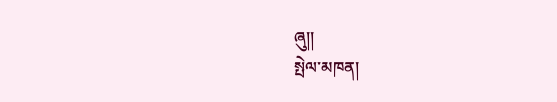ཞུ།།
སྤེལ་མཁན།